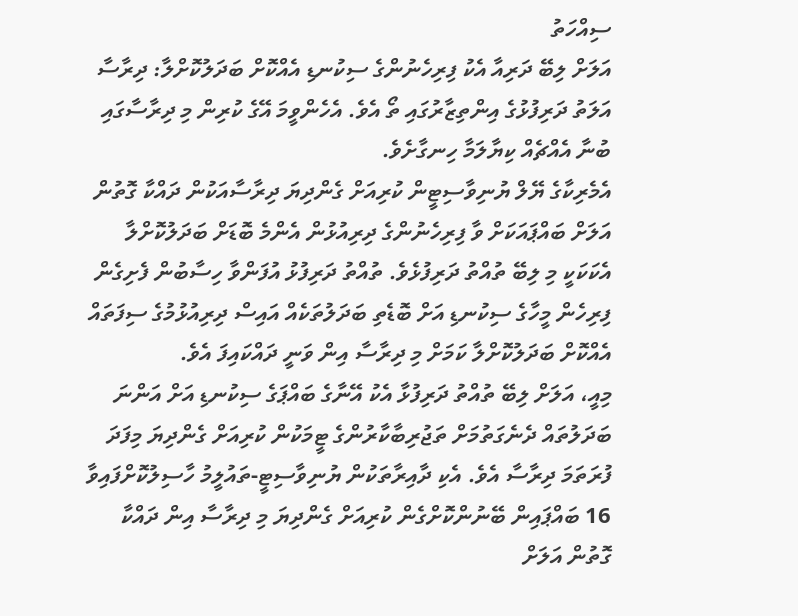ސިއްހަތު
އަލަށް ލިބޭ ދަރިއާ އެކު ފިރިހެނުންގެ ސިކުނޑި އެއްކޮށް ބަދަލުކޮށްލާ: ދިރާސާ
އަލަތު ދަރިފުޅުގެ އިންތިޒާރުގައި ތޯ އެވެ. އެހެންވީމަ އޭގެ ކުރިން މި ދިރާސާގައި ބުނާ އެއްޗެއް ކިޔާލަމާ ހިނގާށެވެ.
އެމެރިކާގެ ޔޭލް ޔުނިވާސިޓީން ކުރިއަށް ގެންދިޔަ ދިރާސާއަކުން ދައްކާ ގޮތުން އަލަށް ބައްޕައަކަށް ވާ ފިރިހެނުންގެ ދިރިއުޅުން އެންމެ ބޮޑަށް ބަދަލުކޮށްލާ އެކަކަކީ މި ލިބޭ ތުއްތު ދަރިފުޅެވެ. ތުއްތު ދަރިފުޅު އުފަންވާ ހިސާބުން ފެށިގެން ފިރިހެން މީހާގެ ސިކުނޑި އަށް ބޮޑެތި ބަދަލުތަކެއް އައިސް ދިރިއުޅުމުގެ ސިފަތައް އެއްކޮށް ބަދަލުކޮށްލާ ކަމަށް މި ދިރާސާ އިން ވަނީ ދައްކައިފަ އެވެ.
މިއީ، އަލަށް ލިބޭ ތުއްތު ދަރިފުޅާ އެކު އޭނާގެ ބައްޕަގެ ސިކުނޑި އަށް އަންނަ ބަދަލުތައް ދެނެގަތުމަށް ތަޖުރިބާކާރުންގެ ޓީމަކުން ކުރިއަށް ގެންދިޔަ މިފަދަ ފުރަތަމަ ދިރާސާ އެވެ. އެކި ދާއިރާތަކުން ޔުނިވާސިޓީ-ތައުލީމު ހާސިލުކޮށްފައިވާ 16 ބައްޕައިން ބޭނުންކޮށްގެން ކުރިއަށް ގެންދިޔަ މި ދިރާސާ އިން ދައްކާ ގޮތުން އަލަށް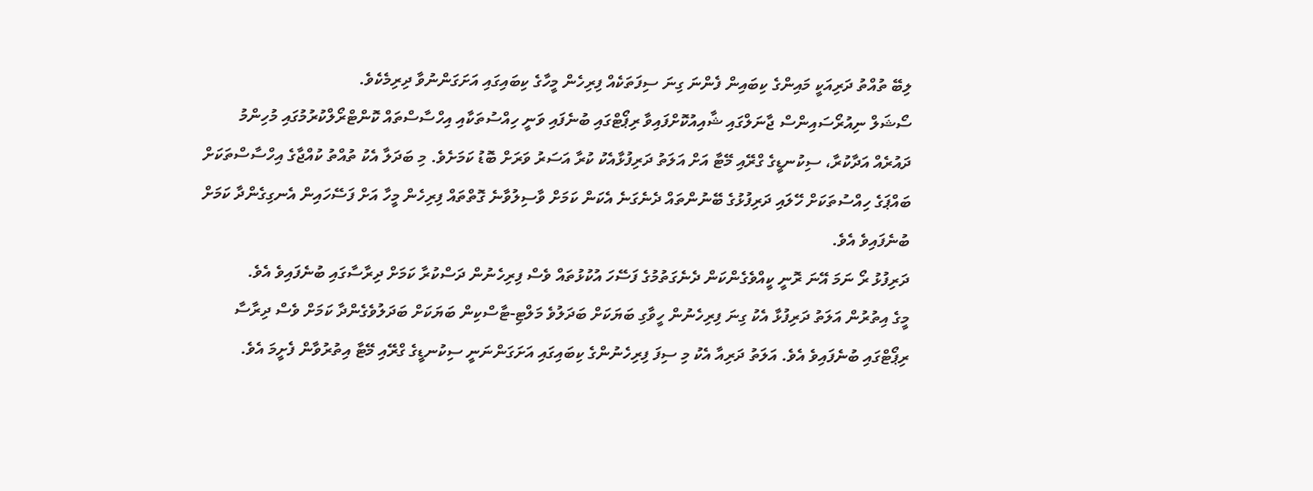ލިބޭ ތުއްތު ދަރިއަކީ މައިންގެ ކިބައިން ފެންނަ ގިނަ ސިފަތަކެއް ފިރިހެން މީހާގެ ކިބައިގައި އަށަގަންނުވާ ދިރިމެކެވެ.
ސޯޝަލް ނިއުރޯސައިންސް ޖާނަލްގައި ޝާއިއުކޮށްފައިވާ ރިޕޯޓްގައި ބުނެފައި ވަނީ ހިއްސުތަކާއި އިހްސާސްތައް ކޮންޓްރޯލްކުރުމުގައި މުހިންމު ދައުރެއް އަދާކުރާ، ސިކުނޑީގެ ގްރޭއި މޭޓާ އަށް އަލަތު ދަރިފުޅާއެކު ކުރާ އަސަރު ވަރަށް ބޮޑު ކަމަށެވެ. މި ބަދަލާ އެކު ތުއްތު ކުއްޖާގެ އިހްސާސްތަކަށް ބައްޕަގެ ހިއްސުތަކަށް ހޭލައި ދަރިފުޅުގެ ބޭނުންތައް ދެނެގަނެ އެކަން ކަމަށް ވާސިލުވާނެ ގޮތްތައް ފިރިހެން މީހާ އަށް ފަސޭހައިން އެނގިގެންދާ ކަމަށް ބުނެފައިވެ އެވެ.
ދަރިފުޅު ރޯ ނަމަ އޭނަ ރޮނީ ކީއްވެގެންކަން ދެނެގަތުމުގެ ފަސޭހަ އުކުޅުތައް ވެސް ފިރިހެނުން ދަސްކުރާ ކަމަށް ދިރާސާގައި ބުނެފައިވެ އެވެ.
މީގެ އިތުރުން އަލަތު ދަރިފުޅާ އެކު ގިނަ ފިރިހެނުން ހީވާގި ބަޔަކަށް ބަދަލުވެ މަލްޓި-ޓާސްކިން ބަޔަކަށް ބަދަލުވެގެންދާ ކަމަށް ވެސް ދިރާސާ ރިޕޯޓްގައި ބުނެފައިވެ އެވެ. އަލަތު ދަރިއާ އެކު މި ސިފަ ފިރިހެނުންގެ ކިބައިގައި އަށަގަންނަނީ ސިކުނޑީގެ ގްރޭއި މޭޓާ އިތުރުވާން ފެށީމަ އެވެ.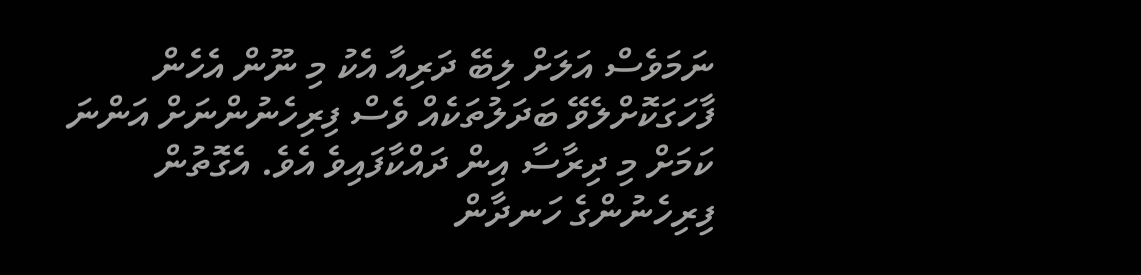ނަމަވެސް އަލަށް ލިބޭ ދަރިއާ އެކު މި ނޫން އެހެން ފާހަގަކޮށްލެވޭ ބަދަލުތަކެއް ވެސް ފިރިހެނުންނަށް އަންނަ ކަމަށް މި ދިރާސާ އިން ދައްކާފައިވެ އެވެ. އެގޮތުން ފިރިހެނުންގެ ހަނދާން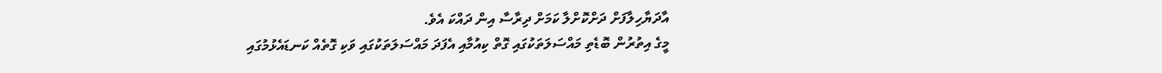އާދަޔާހިލާފަށް ދަށްކޮށްލާ ކަމަށް ދިރާސާ އިން ދައްކަ އެވެ.
މީގެ އިތުރުން ބޮޑެތި މައްސަލަތަކުގައި ގޮތް ކިއުމާއި އެފަދަ މައްސަލަތަކުގައި ވަކި ގޮތެއް ކަނޑައެޅުމުގައި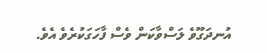އުނދަގޫވެ ލަސްވާކަން ވެސް ފާހަގަކުރެވެ އެވެ.